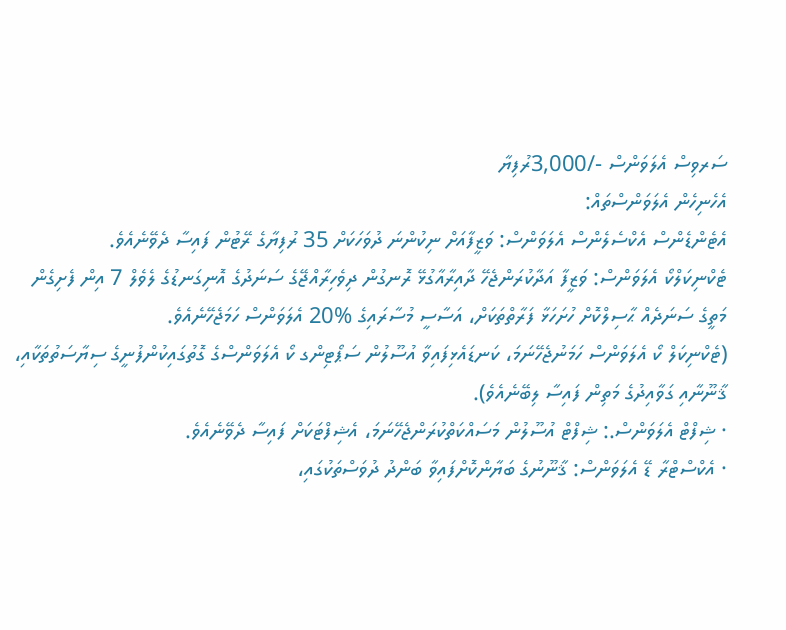ސަރވިސް އެލަވަންސް -/3,000ރުފިޔާ
އެހެނިހެން އެލަވަންސްތައް:
އެޓެންޑެންސް އެކްސެލެންސް އެލަވަންސް: ވަޒީފާއަށް ނިކުންނަ ދުވަހަކަށް 35 ރުފިޔާގެ ރޭޓުން ފައިސާ ދެވޭނެއެވެ.
ޓެކްނިކަލްކޯ އެލަވަންސް: ވަޒީފާ އަދާކުރަންޖެހޭ ދާއިރާއާގުޅޭ ރޮނގުން ދިވެހިރާއްޖޭގެ ސަނަދުގެ އޮނިގަނޑުގެ ލެވެލް 7 އިން ފެށިގެން މަތީގެ ސަނަދެއް ޙާސިލްކޮށް ހުށަހަޅާ ފަރާތްތަކަށް، އަސާސީ މުސާރައިގެ %20 އެލަވަންސް ހަމަޖެހޭނެއެވެ.
(ޓެކްނިކަލް ކޯ އެލަވަންސް ހަމަނުޖެހޭނަމަ، ކަނޑައެޅިފައިވާ އުސޫލުން ސަޕޯޓިންގ ކޯ އެލަވަންސްގެ ގޮތުގައިކުންފުނީގެ ސިޔާސަތުތަކާއި، ޤާނޫނާއި ގަވާއިދުގެ މަތިން ފައިސާ ލިބޭނެއެވެ).
· ޝިފްޓް އެލަވަންސް.: ޝިފްޓް އުސޫލުން މަސައްކަތްކުރަންޖެހޭނަމަ، އެޝިފްޓަކަށް ފައިސާ ދެވޭނެއެވެ.
· އެކްސްޓްރާ ޑޭ އެލަވަންސް: ޤާނޫނުގެ ބަޔާންކޮށްފައިވާ ބަންދު ދުވަސްތަކުގައި،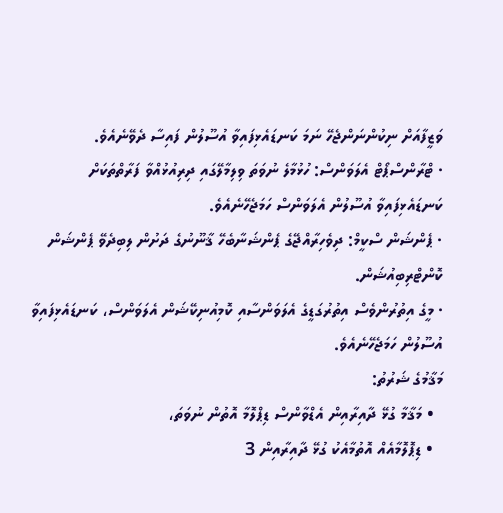ވަޒީފާއަށް ނިކުންނަންޖެހޭ ނަމަ ކަނޑައެޅިފައިވާ އުސޫލުން ފައިސާ ދެވޭނެއެވެ.
· ޓްރާންސްޕޯޓް އެލަވަންސް: ހުޅުމާލެ ނުވަތަ ވިލިމާލޭގައި ދިރިއުޅުއްވާ ފަރާތްތަކަށް ކަނޑައެޅިފައިވާ އުސޫލުން އެލަވަންސް ހަމަޖެހޭނެއެވެ.
· ޕެންޝަން ސްކީމް: ދިވެހިރާއްޖޭގެ ޕެންޝަނާބެހޭ ޤާނޫނުގެ ދަށުން ލިބިދެވޭ ޕެންޝަން ކޮންޓްރިބިއުޝަން.
· މީގެ އިތުރުންވެސް އިތުރުގަޑީގެ އެލަވަންސާއި ކޮމިއުނިކޭޝަން އެލަވަންސް، ކަނޑައެޅިފައިވާ އުސޫލުން ހަމަޖެހޭނެއެވެ.
މަޤާމުގެ ޝަރުތު:
  • މަޤާމާ ގުޅޭ ދާއިރާއިން އެޑްވާންސް ޑިޕްލޮމާ އޮތުން ނުވަތަ،
  • ޑިޕޮލޮމާއެއް އޮތުމާއެކު ގުޅޭ ދާއިރާއިން 3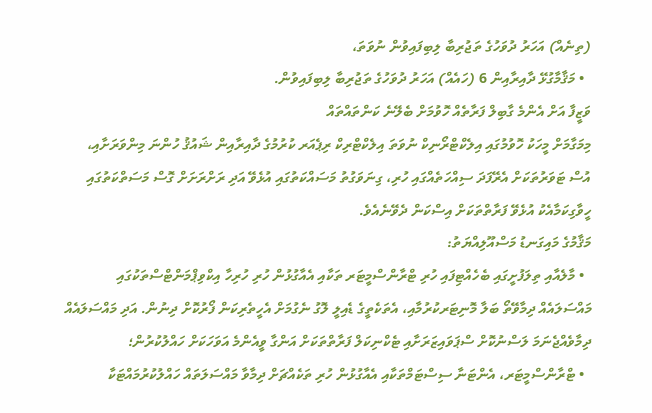(ތިނެއް) އަހަރު ދުވަހުގެ ތަޖުރިބާ ލިބިފައިވުން ނުވަތަ،
  • މަޤާމާގުޅޭ ދާއިރާއިން 6 (ހައެއް) އަހަރު ދުވަހުގެ ތަޖުރިބާ ލިބިފައިވުން.
ވަޒީފާ އަށް އެންމެ ގާބިލް ފަރާތެއް ހޮވުމަށް ބެލޭނެ ކަންތައްތައް
މިމަގާމަށް މީހަކު ހޮވުމުގައި އިލެކްޓްރޯނިކް ނުވަތަ އިލެކްޓްރިކް ރިޕެއަރ ކުރުމުގެ ދާއިރާއިން ޝައުޤު ހުންނަ މިންވަރަށާއި، އުސް ޓަވަރުތަކަށް އެރޭފަދަ ސިއްހަތެއްގައި ހުރި، ގިނަވަގުތު މަސައްކަތުގައި އުޅެވޭ އަދި ރަށްރަށަށް ގޮސް މަސަތްކަތުގައި ހީވާގިކަމާއެކު އުޅެވޭ ފަރާތްތަކަށް އިސްކަން ދެވޭނެއެވެ.
މަޤާމުގެ މައިގަނޑު މަސްއޫލިއްޔަތު:
  • މާލެއާއި ތިލަފުށީގައި ބެހެއްޓިފައި ހުރި ޓްރާންސްމީޓަރ ތަކާއި އެއާގުޅުން ހުރި ހުރިހާ އިކްވިޕްމަންޓްސްތަކުގައި މައްސަލައެއް ދިމާވޭތޯ ބަލާ މޮނިޓަރކުރުމާއި، އެތަކެތީގެ ޑެއިލީ ލޮގު ނެގުމަށް އެހީތެރިކަން ފޯރުކޮށް ދިނުން. އަދި މައްސަލައެއް ދިމާވެއްޖެނަމަ ލަސްނުކޮށް ސްޕަވައިޒަރަށާއި ޓެކްނިކަލް ފަރާތްތަކަށް އަންގާ ވީއެންމެ އަވަހަކަށް ހައްލުކުރުން؛
  • ޓްރާންސްމީޓަރ، އެންޓަނާ ސިސްޓަމްތަކާއި އެއާގުޅުން ހުރި ތަކެއްޗަށް ދިމާވާ މައްސަލަތައް ހައްލުކުރުމައްޓަކާ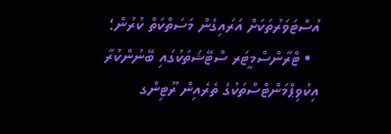އުސްޓަވަރުތަކަށް އަރައިގެން މަސަތްކަތް ކުރުން؛
  • ޓްރާންސްމީޓަރ ސްޓޭޝަތަކުގައި ބޭނުންކުރާ އިކުވިޕްމަންޓްސްތަކުގެ ތެރެއިން ރޫޓިންގ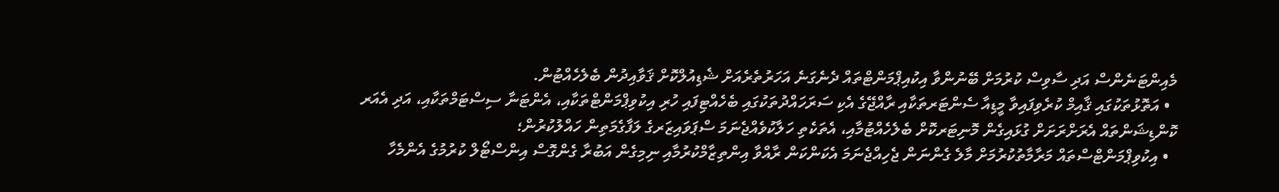މެއިންޓަނެންސް އަދި ސާވިސް ކުރުމަށް ބޭނުންވާ އިކުއިޕްމަންޓްތައް ދެނެގަނެ އަހަރުތެރެއަށް ޝެޑިއުލްކޮށް ޤަވާއިދުން ބެލެހެއްޓުން.
  • އަތޮޅުތަކުގައި ޤާއިމް ކުރެވިފައިވާ މީޑިއާ ސެންޓަރތަކާއި ރާއްޖޭގެ އެކި ސަރަހައްދުތަކުގައި ބެހެއްޓިފައި ހުރި އިކުވިޕްމަންޓްތަކާއި، އެންޓަނާ ސިސްޓަމްތަކާއި، އަދި އެއަރ ކޮންޑިޝަންތައް އެރަށްރަށަށް ގުޅައިގެން މޮނިޓަރކޮށް ބެލެހެއްޓުމާއި، އެތަކެތި ހަލާކުވެއްޖެނަމަ ސްޕަވައިޒަރގެ ލަފާގެމަތިން ހައްލުކުރުން؛
  • އިކުވިޕްމަންޓްސްތައް މަރާމާތުކުރުމަށް މާލެ ގެންނަން ޖެހިއްޖެނަމަ އެކަންކަން ރާއްވާ އިންތިޒާމްކުރުމާއި ނިމިގެން އަބުރާ ގެންގޮސް އިންސްޓޯލް ކުރުމުގެ އެންމެހާ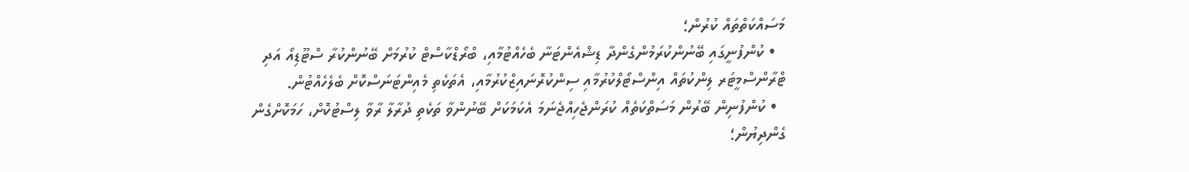މަސައްކަތްތައް ކުރުން؛
  • ކުންފުނީގައި ބޭނުންކުރަމުންގެންދާ ޑިޝްއެންޓަނާ ބެހެއްޓުމާއި، ބްރޯޑްކާސްޓް ކުރުމަށް ބޭނުންކުރާ ސްޓޫޑިއޯ އަދި ޓްރާންސްމީޓަރ ލިންކުތައް އިންސްޓޯލްކުރުމާއި ސިންކުރޮނައިޒްކުރުމާއި، އެތަކެތި މެއިންޓަނަސްކޮށް ބެލެހެއްޓުން.
  • ކުންފުނިން ބޭރުން މަސަތްކަތެއް ކުރަންޖެހިއްޖެނަމަ އެކަމަކަށް ބޭނުންވާ ތަކެތި ދުރާލާ ރާވާ ލިސްޓުކޮށް، ހަމަކޮށްގެން ގެންދިޔުން؛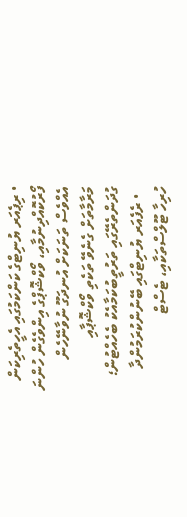• ރިޕެއަރ ޔުނިޓްގެ ކަންކަމުގައި އެހީތެރިކަން ފޯރުކޮއްދިނުމާއި، ވޯކްޝޮޕްގެ އިންވެގެން ހުންނަ އެއްވެސް ތަނަކަށް އުނދަގޫ ނުވާނޭހެން މަރާމާތަށް ގެނެވޭ ތަކެތި ވޯކްޝޮޕާއި ގުދަންތެރޭގައި ތަރުތީބުކަމާއެކު ބެހެއްޓުން؛
  • ރެފެއަރ ޔުނިޓްގައި ބޭނުންކުރަމުންދާ ހުރިހާ ޓޫލްސްތަކާއި، ޓެސްޓް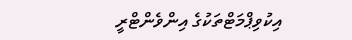އިކުވިޕްމަޓްތަކުގެ އިންވެންޓްރީ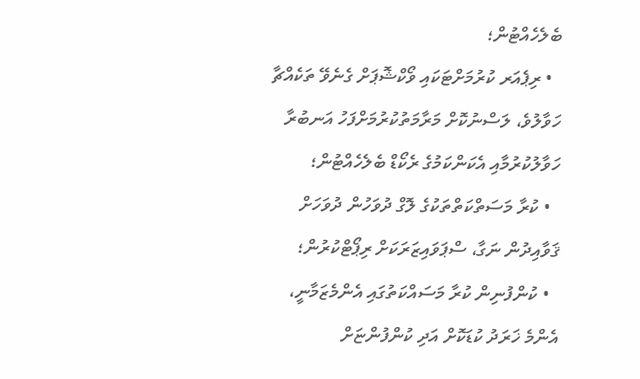ބެލެހެއްޓުން؛
  • ރިޕެއަރ ކުރުމަށްޓަކައި ވޯކްޝޮޕަށް ގެނެވޭ ތަކެއްޗާ ހަވާލުވެ، ލަސްނުކޮށް މަރާމަތުކުރުމަށްފަހު އަނބުރާ ހަވާލުކުރުމާއި އެކަންކަމުގެ ރެކޯޑް ބެލެހެއްޓުން؛
  • ކުރާ މަސަތްކަތްތަކުގެ ލޮގް ދުވަހުން ދުވަހަށް ޤަވާއިދުން ނަގާ، ސްޕަވައިޒަރަކަށް ރިޕޯޓްކުރުން؛
  • ކުންފުނިން ކުރާ މަސައްކަތުގައި އެންމެޒަމާނީ، އެންމެ ޚަރަދު ކުޑަކޮށް އަދި ކުންފުންޏަށް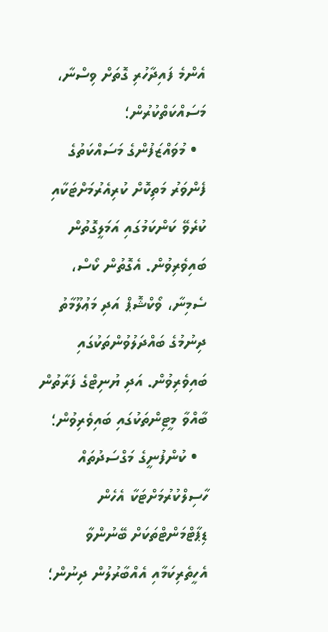އެންމެ ފައިދާހުރި ގޮތަށް ވިސްނާ، މަސައްކަތްކުރުން؛
  • މުވައްޒަފުންގެ މަސައްކަތުގެ ފެންވަރު މަތިކޮށް ކުރިއެރުމަށްޓަކާއި ކުރެވޭ ކަންކަމުގައި އަމަލީގޮތުން ބައިވެރިވުން. އެގޮތުން ކޯސް، ސެމިނާ، ވޯކްޝޮޕް އަދި މަޢުލޫމާތު ދިނުމުގެ ބައްދަލުވުންތަކުގައި ބައިވެރިވުން. އަދި ޔުނިޓްގެ ފަރާތުން ބާއްވާ މީޓިންތަކުގައި ބައިވެރިވުން؛
  • ކުންފުނީގެ މަގްސަދުތައް ހާސިލްކުރުމަށްޓަކާ އެހެން ޑިޕާޓްމަންޓްތަކަށް ބޭނުންވާ އެހީތެރިކަމާއި އެއްބާރުލުން ދިނުން؛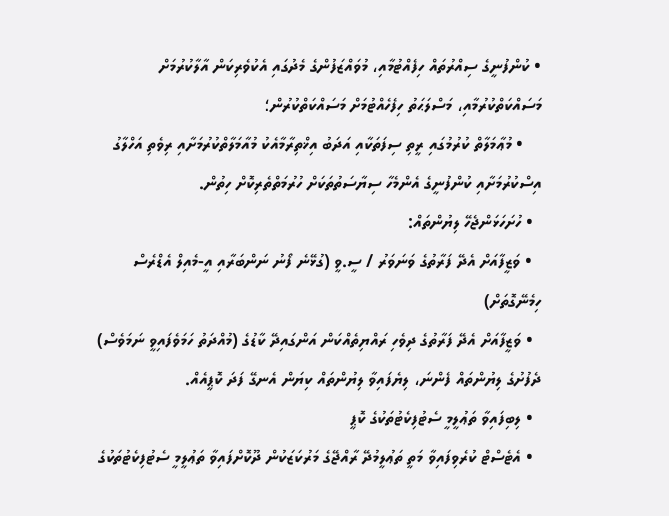• ކުންފުނީގެ ސިއްރުތައް ހިފެއްޓުމާއި، މުވައްޒަފުންގެ މެދުގައި އެކުވެރިކަން އާލާކުރުމަށް މަސައްކަތްކުރުމާއި، މަސްލަޙަތު ހިފެހެއްޓުމަށް މަސައްކަތްކުރުން؛
    • މުޢާމަލާތް ކުރުމުގައި ރީތި ސިފަތަކާއި އަދަބު އިޚްތިރާމާއެކު މުއާމަލާތްކުރުމަށާއި ރިވެތި އަހްލާގު އިސްކުރުމަށާއި ކުންފުނީގެ އެންމެހާ ސިޔާސަތުތަކަށް ހުރުމަތްތެރިކޮށް ހިތުން.
  • ހުށަހަޅަންޖެހޭ ލިޔުންތައް:
  • ވަޒީފާއަށް އެދޭ ފަރާތުގެ ވަނަވަރު / ސީ.ވީ (ގުޅޭނެ ފޯނު ނަންބަރާއި އީ-މެއިލް އެޑްރެސް ހިމެނޭގޮތަށް)
  • ވަޒީފާއަށް އެދޭ ފަރާތުގެ ދިވެހި ރައްޔިތެއްކަން އަންގައިދޭ ކާޑުގެ (މުއްދަތު ހަމަވެފައިވީ ނަމަވެސް) ދެފުށުގެ ލިޔުންތައް ފެންނަ، ލިޔެފައިވާ ލިޔުންތައް ކިޔަން އެނގޭ ފަދަ ކޮޕީއެއް.
  • ލިބިފައިވާ ތަޢުލީމީ ސެޓުފިކެޓުތަކުގެ ކޮޕީ
  • އެޓެސްޓް ކުރެވިފައިވާ މަތީ ތަޢުލީމުދޭ ރާއްޖޭގެ މަރުކަޒަކުން ދޫކޮށްފައިވާ ތަޢުލީމީ ސެޓުފިކެޓުތަކުގެ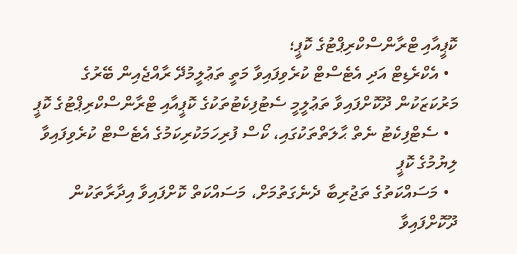ކޮޕީއާއި ޓްރާންސްކްރިޕްޓުގެ ކޮޕީ؛
  • އެކްރެޑިޓް އަދި އެޓެސްޓް ކުރެވިފައިވާ މަތީ ތަޢުލީމުދޭ ރާއްޖެއިން ބޭރުގެ މަރުކަޒަކުން ދޫކޮށްފައިވާ ތަޢުލީމީ ސެޓުފިކެޓުތަކުގެ ކޮޕީއާއި ޓްރާންސްކްރިޕްޓުގެ ކޮޕީ
  • ސެޓްފިކެޓު ނެތް ޙާލަތްތަކުގައި، ކޯސް ފުރިހަމަކުރިކަމުގެ އެޓެސްޓް ކުރެވިފައިވާ ލިޔުމުގެ ކޮޕީ
  • މަސައްކަތުގެ ތަޖުރިބާ ދެނެގަތުމަށް، މަސައްކަތް ކޮށްފައިވާ އިދާރާތަކުން ދޫކޮށްފައިވާ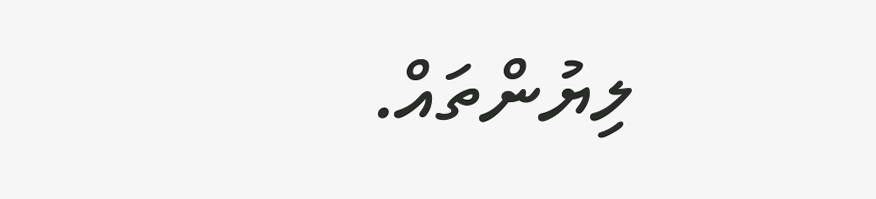ލިޔުންތައް.